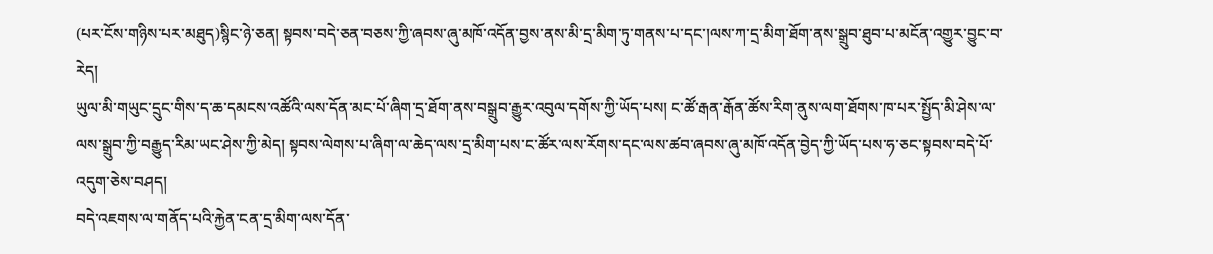(པར་ངོས་གཉིས་པར་མཐུད)སྙིང་ཉེ་ཅན། སྟབས་བདེ་ཅན་བཅས་ཀྱི་ཞབས་ཞུ་མཁོ་འདོན་བྱས་ནས་མི་དྲ་མིག་ཏུ་གནས་པ་དང་།ལས་ཀ་དྲ་མིག་ཐོག་ནས་སྒྲུབ་ཐུབ་པ་མངོན་འགྱུར་བྱུང་བ་རེད།
ཡུལ་མི་གཡུང་དྲུང་གིས་ད་ཆ་དམངས་འཚོའི་ལས་དོན་མང་པོ་ཞིག་དྲ་ཐོག་ནས་བསྒྲུབ་རྒྱུར་འབུལ་དགོས་ཀྱི་ཡོད་པས། ང་ཚོ་རྒན་རྒོན་ཚོས་རིག་ནུས་ལག་ཐོགས་ཁ་པར་སྤྱོད་མི་ཤེས་ལ་ལས་སྒྲུབ་ཀྱི་བརྒྱུད་རིམ་ཡང་ཤེས་ཀྱི་མེད། སྟབས་ལེགས་པ་ཞིག་ལ་ཆེད་ལས་དྲ་མིག་པས་ང་ཚོར་ལས་རོགས་དང་ལས་ཚབ་ཞབས་ཞུ་མཁོ་འདོན་བྱེད་ཀྱི་ཡོད་པས་ཧ་ཅང་སྟབས་བདེ་པོ་འདུག་ཅེས་བཤད།
བདེ་འཇགས་ལ་གནོད་པའི་རྐྱེན་ངན་དྲ་མིག་ལས་དོན་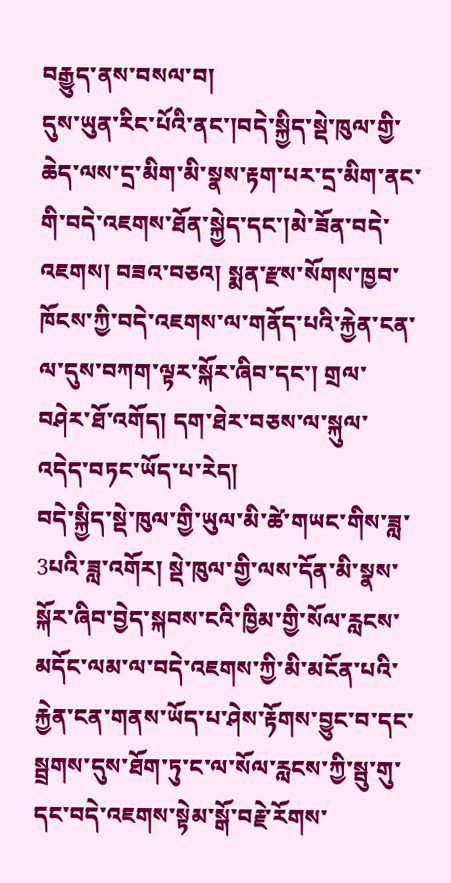བརྒྱུད་ནས་བསལ་བ།
དུས་ཡུན་རིང་པོའི་ནང་།བདེ་སྐྱིད་སྡེ་ཁུལ་གྱི་ཆེད་ལས་དྲ་མིག་མི་སྣས་རྟག་པར་དྲ་མིག་ནང་གི་བདེ་འཇགས་ཐོན་སྐྱེད་དང་།མེ་ཟོན་བདེ་འཇགས། བཟའ་བཅའ། སྨན་རྫས་སོགས་ཁྱབ་ཁོངས་ཀྱི་བདེ་འཇགས་ལ་གནོད་པའི་རྐྱེན་ངན་ལ་དུས་བཀག་ལྟར་སྐོར་ཞིབ་དང་། གྲལ་བཤེར་ཐོ་འགོད། དག་ཐེར་བཅས་ལ་སྐུལ་འདེད་བཏང་ཡོད་པ་རེད།
བདེ་སྐྱིད་སྡེ་ཁུལ་གྱི་ཡུལ་མི་ཚེ་གཡང་གིས་ཟླ་3པའི་ཟླ་འགོར། སྡེ་ཁུལ་གྱི་ལས་དོན་མི་སྣས་སྐོར་ཞིབ་བྱེད་སྐབས་ངའི་ཁྱིམ་གྱི་སོལ་རླངས་མདོང་ལམ་ལ་བདེ་འཇགས་ཀྱི་མི་མངོན་པའི་རྐྱེན་ངན་གནས་ཡོད་པ་ཤེས་རྟོགས་བྱུང་བ་དང་སྦྲགས་དུས་ཐོག་ཏུ་ང་ལ་སོལ་རླངས་ཀྱི་སྦུ་གུ་དང་བདེ་འཇགས་སྟེམ་སྒོ་བརྗེ་རོགས་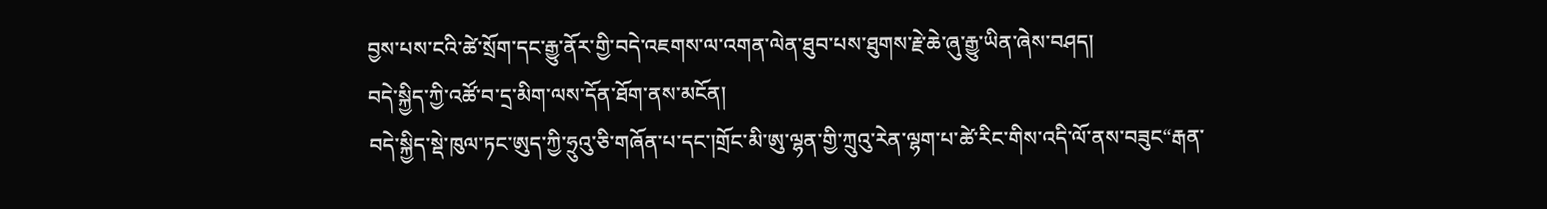བྱས་པས་ངའི་ཚེ་སྲོག་དང་རྒྱུ་ནོར་གྱི་བདེ་འཇགས་ལ་འགན་ལེན་ཐུབ་པས་ཐུགས་རྗེ་ཆེ་ཞུ་རྒྱུ་ཡིན་ཞེས་བཤད།
བདེ་སྐྱིད་ཀྱི་འཚོ་བ་དྲ་མིག་ལས་དོན་ཐོག་ནས་མངོན།
བདེ་སྐྱིད་སྡེ་ཁུལ་ཏང་ཨུད་ཀྱི་ཧྲུའུ་ཅི་གཞོན་པ་དང་།གྲོང་མི་ཨུ་ལྷན་གྱི་ཀྲུའུ་རེན་ལྷག་པ་ཚེ་རིང་གིས་འདི་ལོ་ནས་བཟུང“རྒན་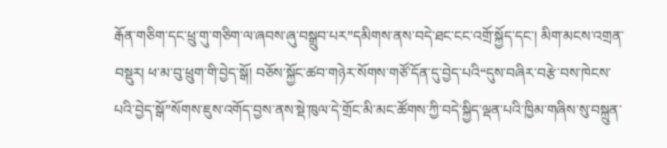རྒོན་གཅིག་དང་ཕྲུ་གུ་གཅིག་ལ་ཞབས་ཞུ་བསྒྲུབ་པར”དམིགས་ནས་བདེ་ཐང་ངང་འགྲོ་སྐྱོད་དང་། མིག་མངས་འགྲན་བསྡུར། ཕ་མ་བུ་ཕྲུག་གི་བྱེད་སྒོ། བཅོས་སྐྱོང་ཚབ་གཉེར་སོགས་གཙོ་དོན་དུ་བྱེད་པའི“དུས་བཞིར་བརྩེ་བས་ཁེངས་པའི་བྱེད་སྒོ”སོགས་ཇུས་འགོད་བྱས་ནས་སྡེ་ཁུལ་དེ་གྲོང་མི་མང་ཚོགས་ཀྱི་བདེ་སྐྱིད་ལྡན་པའི་ཁྱིམ་གཞིས་སུ་བསྐྲུན་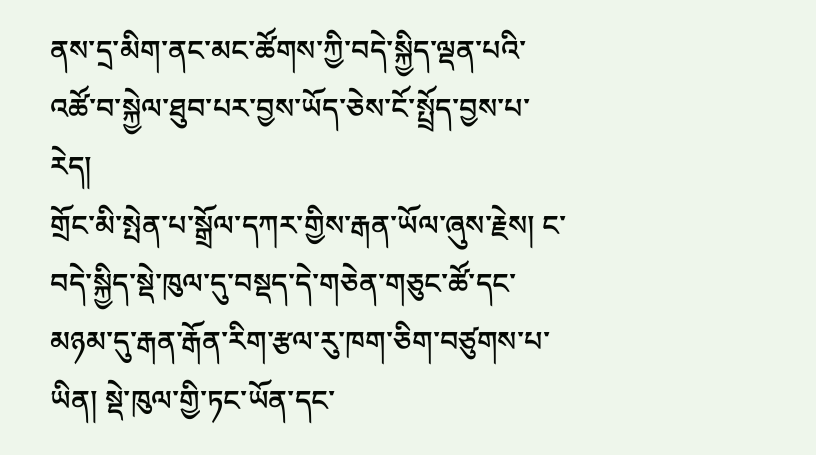ནས་དྲ་མིག་ནང་མང་ཚོགས་ཀྱི་བདེ་སྐྱིད་ལྡན་པའི་འཚོ་བ་སྐྱེལ་ཐུབ་པར་བྱས་ཡོད་ཅེས་ངོ་སྤྲོད་བྱས་པ་རེད།
གྲོང་མི་སྤེན་པ་སྒྲོལ་དཀར་གྱིས་རྒན་ཡོལ་ཞུས་རྗེས། ང་བདེ་སྐྱིད་སྡེ་ཁུལ་དུ་བསྡད་དེ་གཅེན་གཅུང་ཚོ་དང་མཉམ་དུ་རྒན་རྒོན་རིག་རྩལ་རུ་ཁག་ཅིག་བཙུགས་པ་ཡིན། སྡེ་ཁུལ་གྱི་ཏང་ཡོན་དང་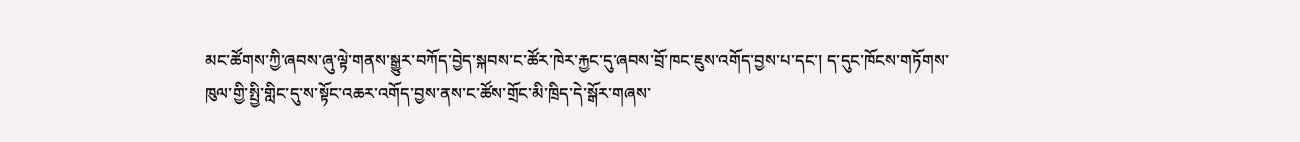མང་ཚོགས་ཀྱི་ཞབས་ཞུ་ལྟེ་གནས་སྒྱུར་བཀོད་བྱེད་སྐབས་ང་ཚོར་ཁེར་རྐྱང་དུ་ཞབས་བྲོ་ཁང་ཇུས་འགོད་བྱས་པ་དང་། ད་དུང་ཁོངས་གཏོགས་ཁུལ་གྱི་སྤྱི་གླིང་དུ་ས་སྟོང་འཆར་འགོད་བྱས་ནས་ང་ཚོས་གྲོང་མི་ཁྲིད་དེ་སྒོར་གཞས་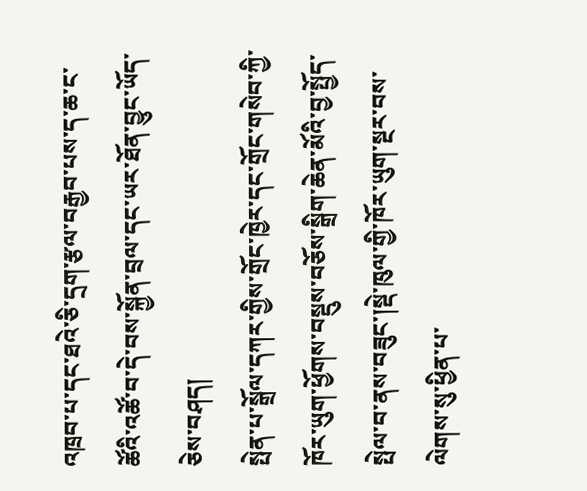འཁྲབ་པ་དང་ཐའེ་ཅི་དྲག་རྩལ་བརྒྱབ་པས་ད་ཆ་ང་ཚོའི་འཚོ་བ་དེ་བས་སྐྱོན་བྲལ་དང་ཡར་ཐོན་བྱུང་ཡོད་ཅེས་བཤད།
སྤེན་པ་སྒྲོལ་དཀར་གྱིས་གྲོང་ཁྱེར་དང་གྲོང་གསེབ་ཀྱི་ཁོར་ཡུག་ཕྱོགས་བསྡུས་བཅོས་སྒྲིག་ཆེན་མོའི་བྱ་སྤྱོད་སྤེལ་བ་ནས་བཟུང་།སྡེ་ཁུལ་གྱི་ཁོར་ཡུག་སྔར་བས་ལེགས་སུ་ཕྱིན་པ་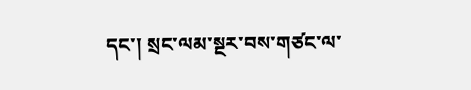དང་། སྲང་ལམ་སྔར་བས་གཙང་ལ་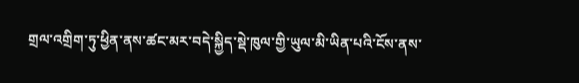གྲལ་འགྲིག་ཏུ་ཕྱིན་ནས་ཚང་མར་བདེ་སྐྱིད་སྡེ་ཁུལ་གྱི་ཡུལ་མི་ཡིན་པའི་ངོས་ནས་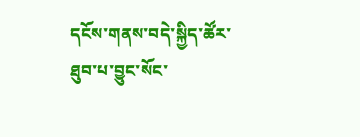དངོས་གནས་བདེ་སྐྱིད་ཚོར་ཐུབ་པ་བྱུང་སོང་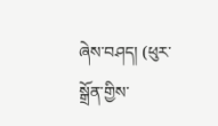ཞེས་བཤད། (ཕུར་སྒྲོན་གྱིས་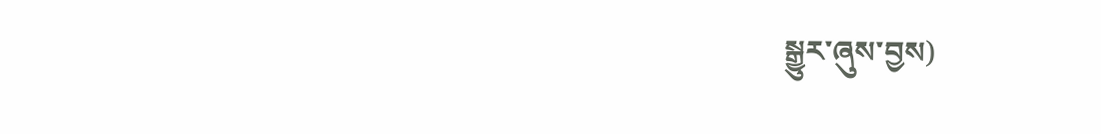སྒྱུར་ཞུས་བྱས)